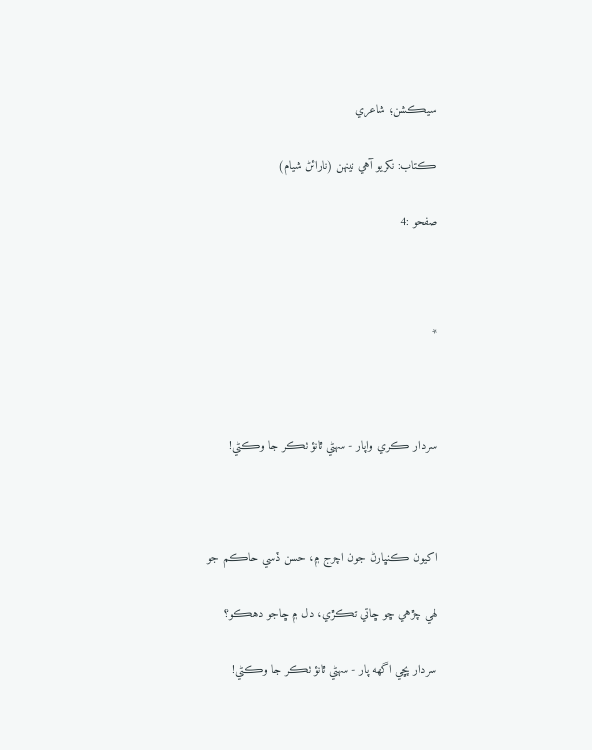سيڪشن؛ شاعري

ڪتاب: نکريو آهي نينهن (نارائڻ شيام)

صفحو :4



*



سردار ڪري واپار - سهڻي ٿانؤ ٺڪر جا وڪڻي!



اکيون ڪنڀارڻ جون اچرج ۾، حسن ڏسي حاڪم جو

لهي چڙهي ڇو ڇاتي تڪڙي، دل ۾ ڇاجو دهڪو؟

سردار پڇي اگهه پار - سهڻي ٿانؤ ٺڪر جا وڪڻي!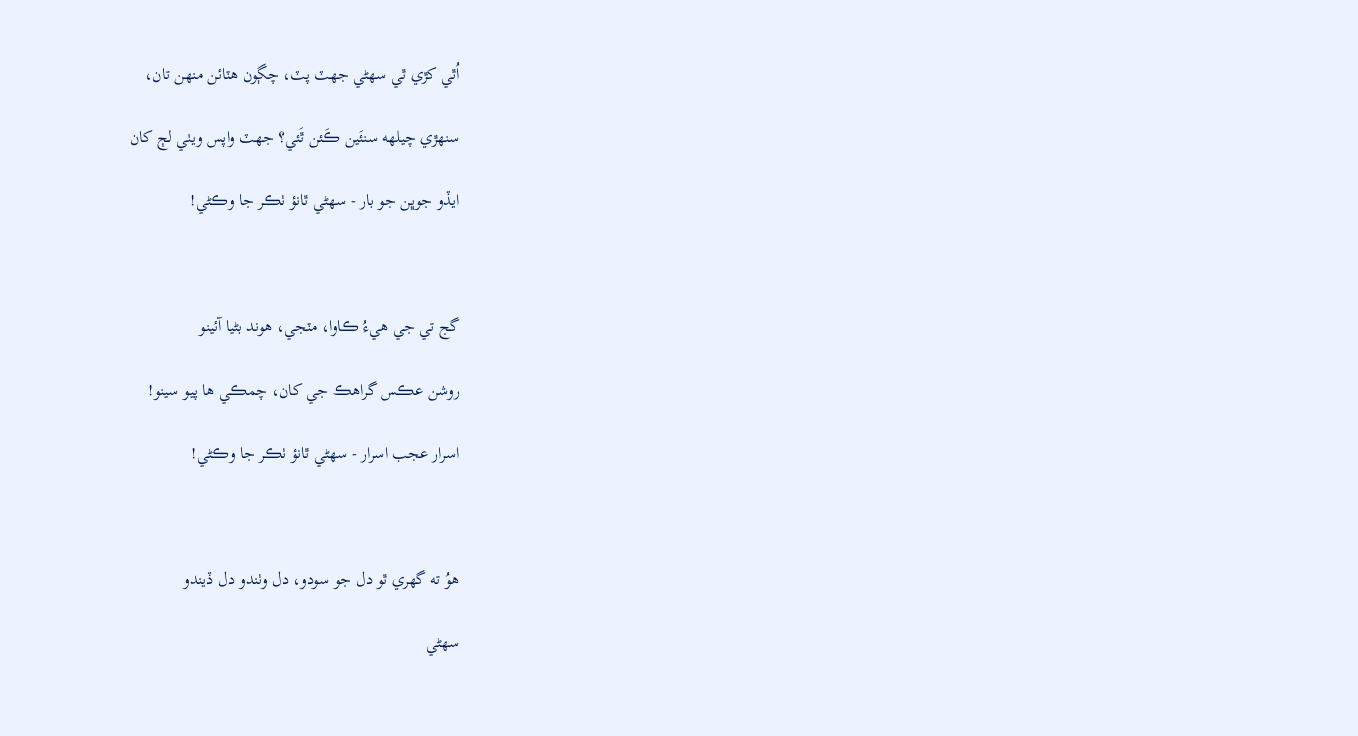اُٿي کڙي ٿي سهڻي جهٽ پٽ، چڳون هٽائن منهن تان،

سنهڙي چيلهه سنئَين ڪَئن ٿَئي؟ جهٽ واپس ويٺي لڄ کان

ايڏو جوڀن جو بار - سهڻي ٿانؤ ٺڪر جا وڪڻي!



گج تي جي هيءُ ڪاوا، مٽجي، هوند بڻيا آئينو

روشن عڪس گراهڪ جي کان، چمڪي ها پيو سينو!

اسرار عجب اسرار - سهڻي ٿانؤ ٺڪر جا وڪڻي!



هوُ ته گهري ٿو دل جو سودو، دل وٺندو دل ڏيندو

سهڻي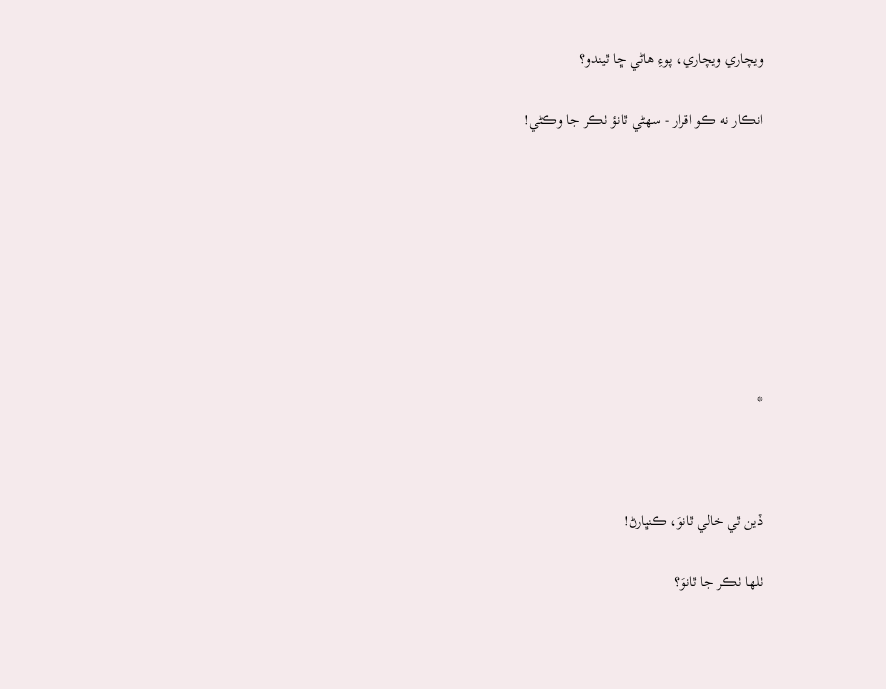ويچاري ويچاري، پوءِ هاڻي ڇا ٿيندو؟

انڪار نه ڪو اقرار - سهڻي ٿانؤ ٺڪر جا وڪڻي!








*



ڏين ٿي خالي ٿانوَ، ڪنڀارڻ!

ٺلها ٺڪر جا ٿانوَ؟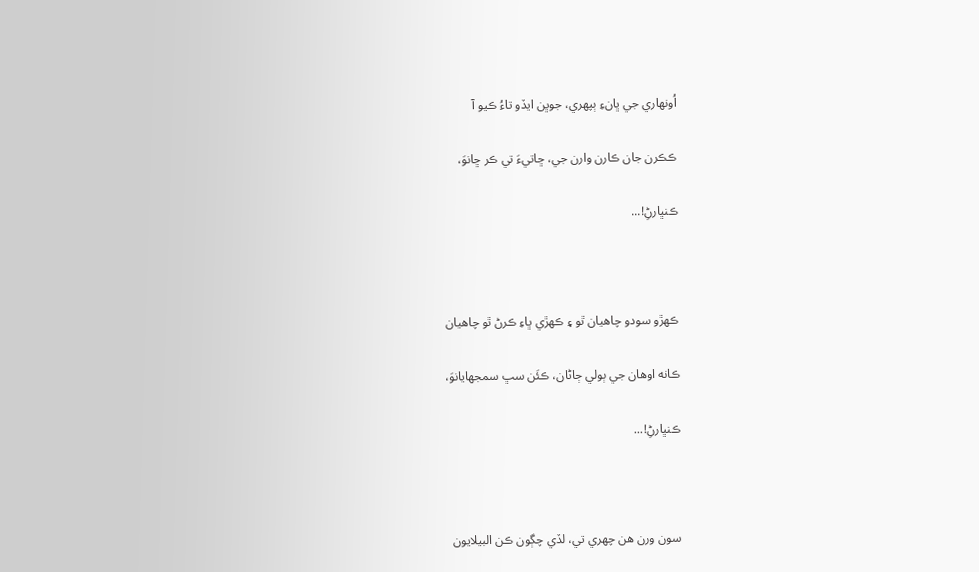اُونهاري جي ڀانءِ ٻپهري، جوڀن ايڏو تاءُ ڪيو آ

ڪڪرن جان ڪارن وارن جي، ڇاتيءَ تي ڪر ڇانوَ،

ڪنڀارڻِ!...



ڪهڙو سودو چاهيان ٿو ۽ ڪهڙي ڀاءِ ڪرڻ ٿو چاهيان

ڪانه اوهان جي ٻولي ڄاڻان، ڪئَن سڀ سمجهايانوَ،

ڪنڀارڻِ!...



سون ورن هن چهري تي، لڏي چڳون ڪن البيلايون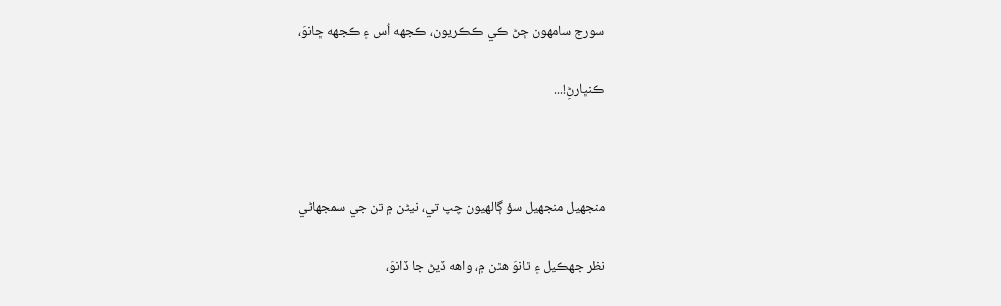سورج سامهون ڄڻ ڪي ڪڪريون، ڪجهه اُس ۽ ڪجهه ڇانوَ،

ڪنڀارڻِ!...



منجهيل منجهيل سؤ ڳالهيون چپ تي، نيڻن ۾ تن جي سمجهاڻي

نظر جهڪيل ۽ ٿانوَ هٿن ۾، واهه ڏيڻ جا ڏانوَ،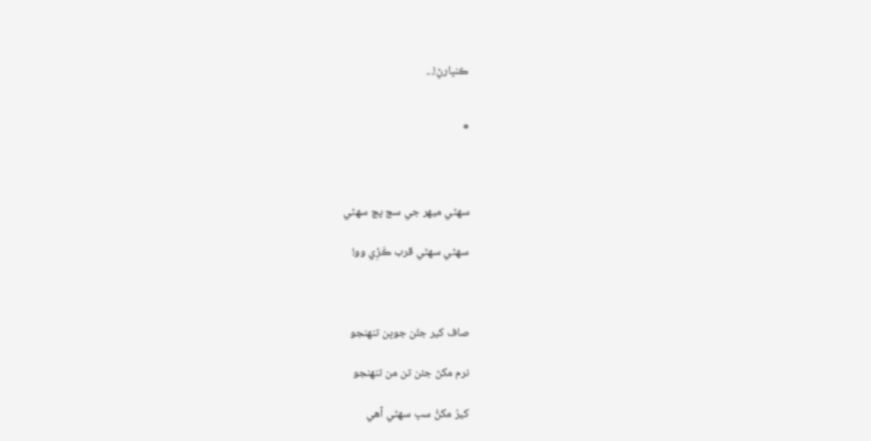ڪنڀارڻِ!...


*



سهڻي ميهر جي سچ پچ سهڻي

سهڻي سهڻي قرب ڪَڙِي وو!



صاف کير جئَن جوڀن تنهنجو

نرم مکڻ جئن تن من تنهنجو

کيرُ مکڻُ سڀ سهڻي آهي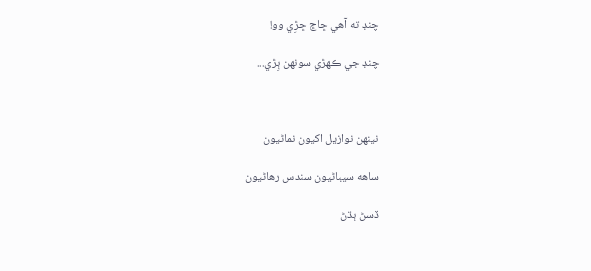چنڊ ته آهي ڇاڇ ڇڙِي وو!

چنڊ جي ڪهڙي سونهن ٻِڙي...



نينهن نوازيل اکيون نماڻيون

ساهه سيباڻيون سندس رهاڻيون

ڏسڻ ٻڌڻ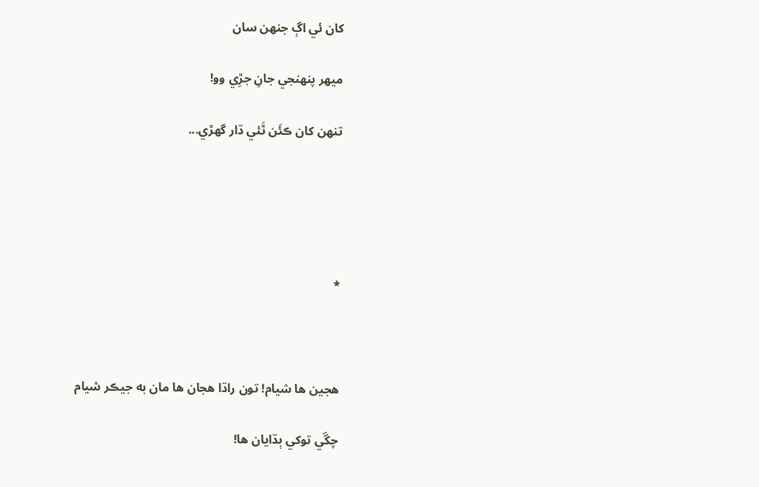کان ئي اڳ جنهن سان

ميهر پنهنجي جانِ جڙِي وو!

تنهن کان ڪئَن ٿَئي ڌار گهڙي...





*



هجين ها شيام! تون راڌا هجان ها مان به جيڪر شيام

چڱي توکي ٻڌايان ها!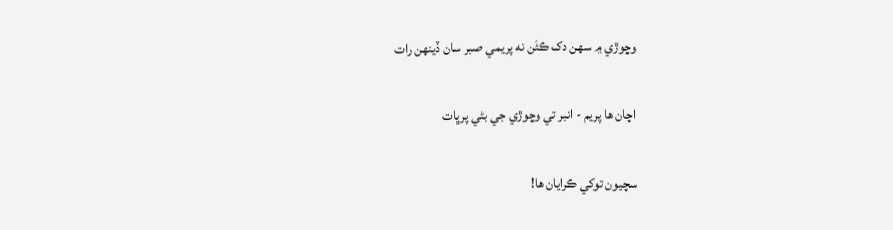وڇوڙي ۾ سهن دک ڪئَن نه پريمي صبر سان ڏينهن رات

اچان ها پريم - انبر تي وڇوڙي جي بڻي پرڀات

سچيون توکي ڪرايان ها!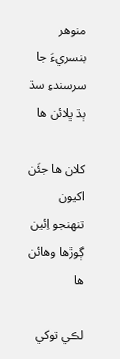منوهر بنسريءَ جا سرسندءِ سڌ ٻڌ ڀلائن ها

کلان ها جئَن اکيون تنهنجو اِئين ڳوڙها وهائن ها

لڪي توکي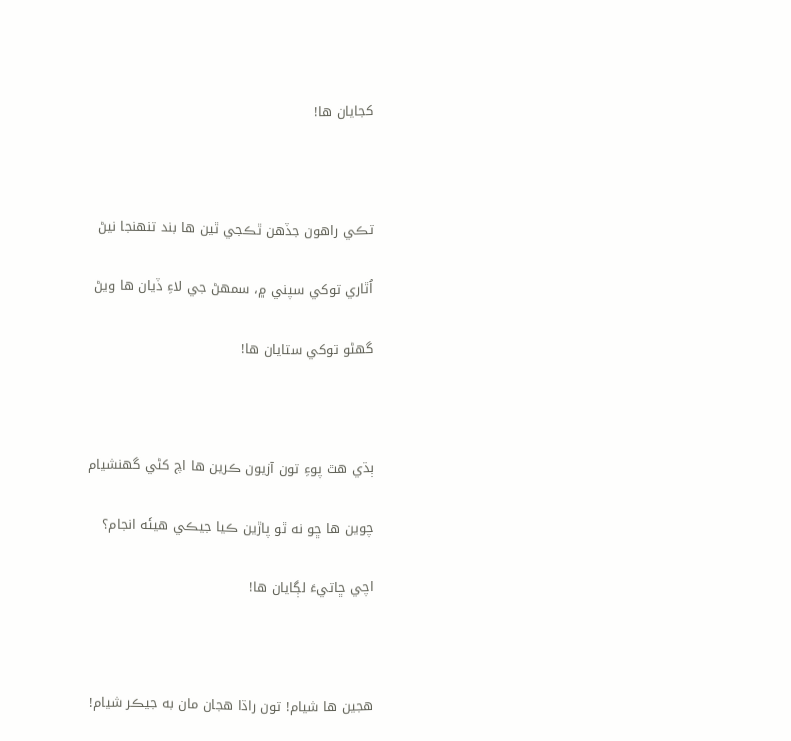کجايان ها!



تڪي راهون جڏهن ٿڪجي ٿين ها بند تنهنجا نيڻ

اُٿاري توکي سپني ۾، سمهڻ جي لاءِ ڏيان ها ويڻ

گهڻو توکي ستايان ها!



ٻڌي هٿ پوءِ تون آزيون ڪرين ها اچ کڻي گهنشيام

چوين ها ڇو نه ٿو پاڙين ڪيا جيڪي هيئَه انجام؟

اچي ڇاتيءَ لڳايان ها!



هجين ها شيام! تون راڌا هجان مان به جيڪر شيام!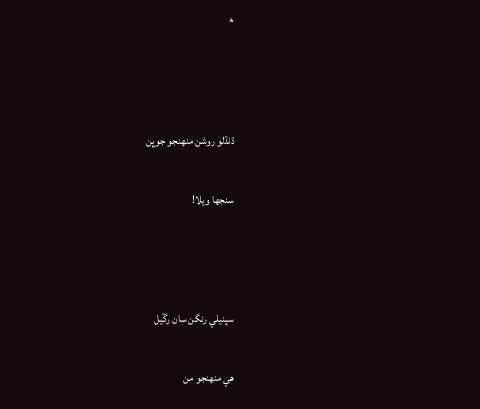*



ڌنڌلو روشن منهنجو جوڀن

سنجها ويلا!



سپنيلي رنگن سان رڱيل

هي منهنجو من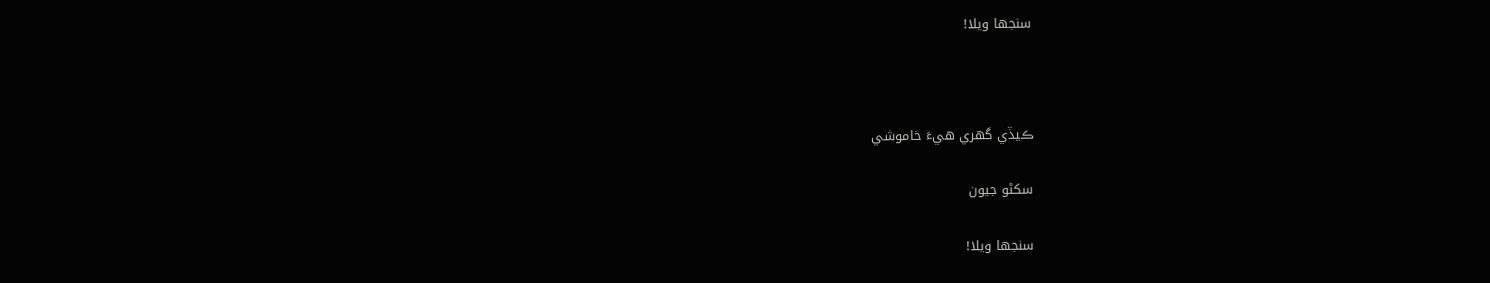سنجها ويلا!



ڪيڏي گهري هيءَ خاموشي

سکڻو جيون

سنجها ويلا!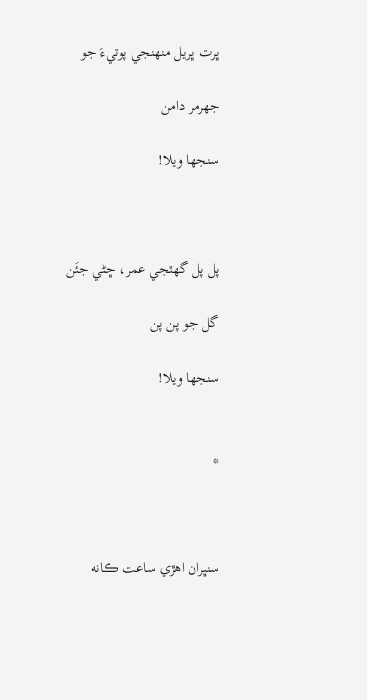ڀرت ڀريل منهنجي پوتيءَ جو

جهرمر دامن

سنجها ويلا!



پل پل گهٽجي عمر، ڇڻي جئَن

گل جو پن پن

سنجها ويلا!


*



سنڀران اهڙي ساعت ڪانه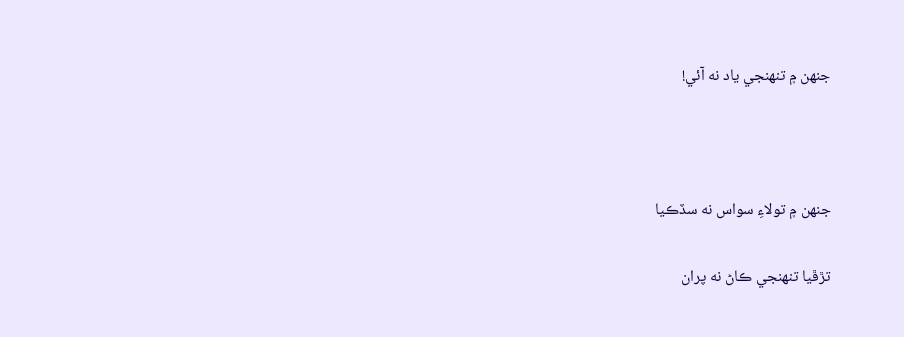جنهن ۾ تنهنجي ياد نه آئي!



جنهن ۾ تولاءِ سواس نه سڏڪيا

تڙڦيا تنهنجي ڪاڻ نه پران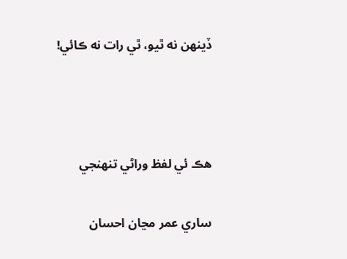ڏينهن نه ٿيو، ٿي رات نه ڪائي!



هڪ ئي لفظ وراڻي تنهنجي

ساري عمر مڃان احسان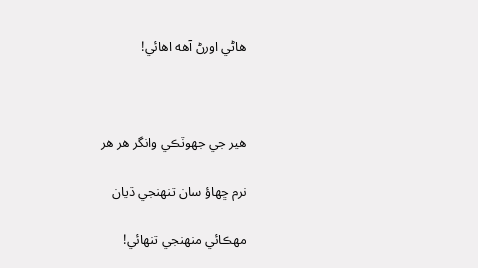هاڻي اورڻ آهه اهائي!



هير جي جهوٽڪي وانگر هر هر

نرم ڇهاؤ سان تنهنجي ڌيان

مهڪائي منهنجي تنهائي!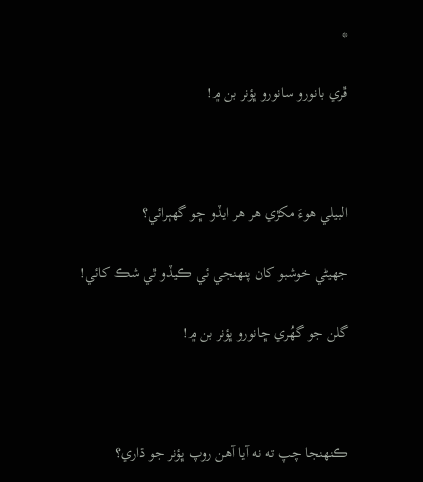*

ڦري بانورو سانورو ڀؤنر بن ۾!



البيلي هوءَ مکڙي هر هر ايڏو ڇو گهٻرائي؟

جهيڻي خوشبو کان پنهنجي ئي ڪيڏو ٿي شڪ کائي!

گلن جو گهُري ڇانورو ڀؤنر بن ۾!



ڪنهنجا چپ ته نه آيا آهن روپ ڀؤنر جو ڌاري؟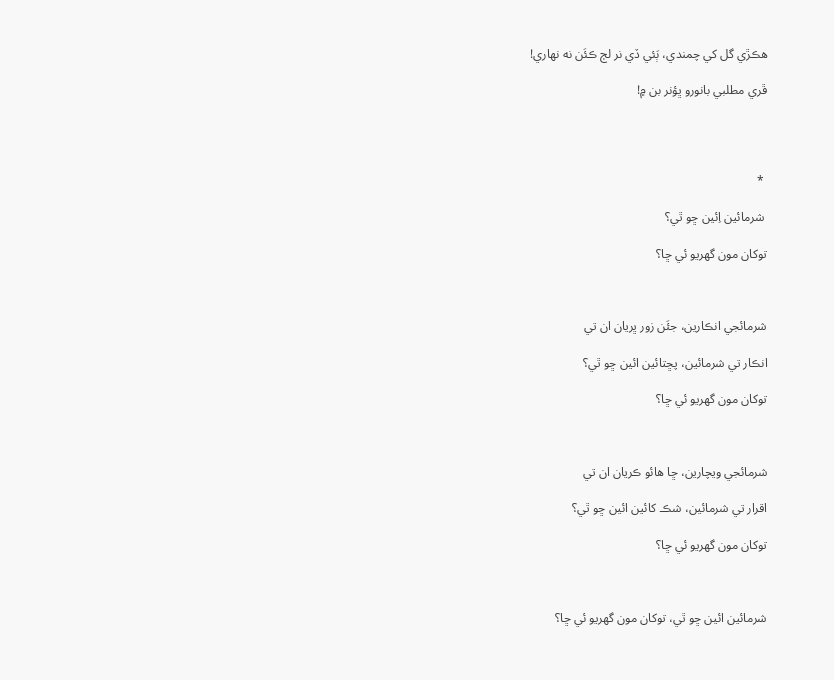هڪڙي گل کي چمندي، ٻَئي ڏي نر لڄ ڪئَن نه نهاري!

ڦري مطلبي بانورو ڀؤنر بن ۾!




 *

 شرمائين اِئين ڇو ٿي؟

توکان مون گهريو ئي ڇا؟



شرمائجي انڪارين، جئَن زور ڀريان ان تي

انڪار تي شرمائين، پڇتائين ائين ڇو ٿي؟

توکان مون گهريو ئي ڇا؟



شرمائجي ويچارين، ڇا هائو ڪريان ان تي

اقرار تي شرمائين، شڪ کائين ائين ڇو ٿي؟

توکان مون گهريو ئي ڇا؟



شرمائين ائين ڇو ٿي، توکان مون گهريو ئي ڇا؟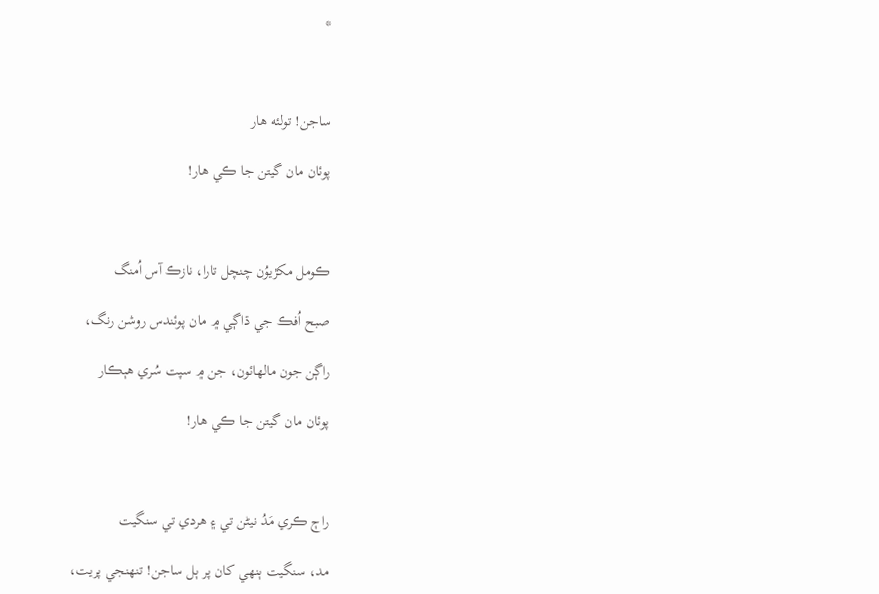*



ساجن! تولئه هار

پوئان مان گيتن جا ڪي هار!



ڪومل مکڙيوُن چنچل تارا، نازڪ آس اُمنگ

صبح اُفڪ جي ڌاڳي ۾ مان پوئندس روشن رنگ،

راڳن جون مالهائون، جن ۾ سپت سُري هٻڪار

پوئان مان گيتن جا ڪي هار!



راڄ ڪري مَدُ نيڻن تي ۽ هردي تي سنگيت

مد، سنگيت ٻنهي کان پر ٻل ساجن! تنهنجي پريت،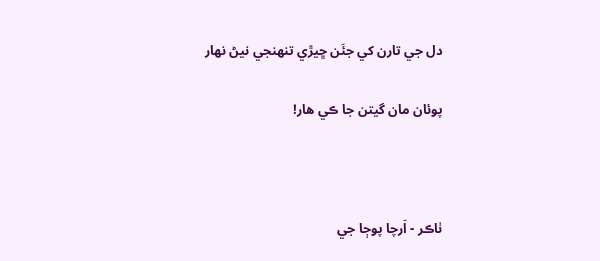دل جي تارن کي جئَن ڇيڙي تنهنجي نيڻ نهار

پوئان مان گيتن جا ڪي هار!



ٺاڪر - اَرچا پوڄا جي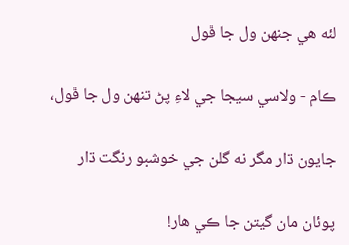لئه هي جنهن ول جا ڦول

ڪام - ولاسي سيجا جي لاءِ پڻ تنهن ول جا ڦول،

جايون ڌار مگر نه گلن جي خوشبو رنگت ڌار

پوئان مان گيتن جا ڪي هار!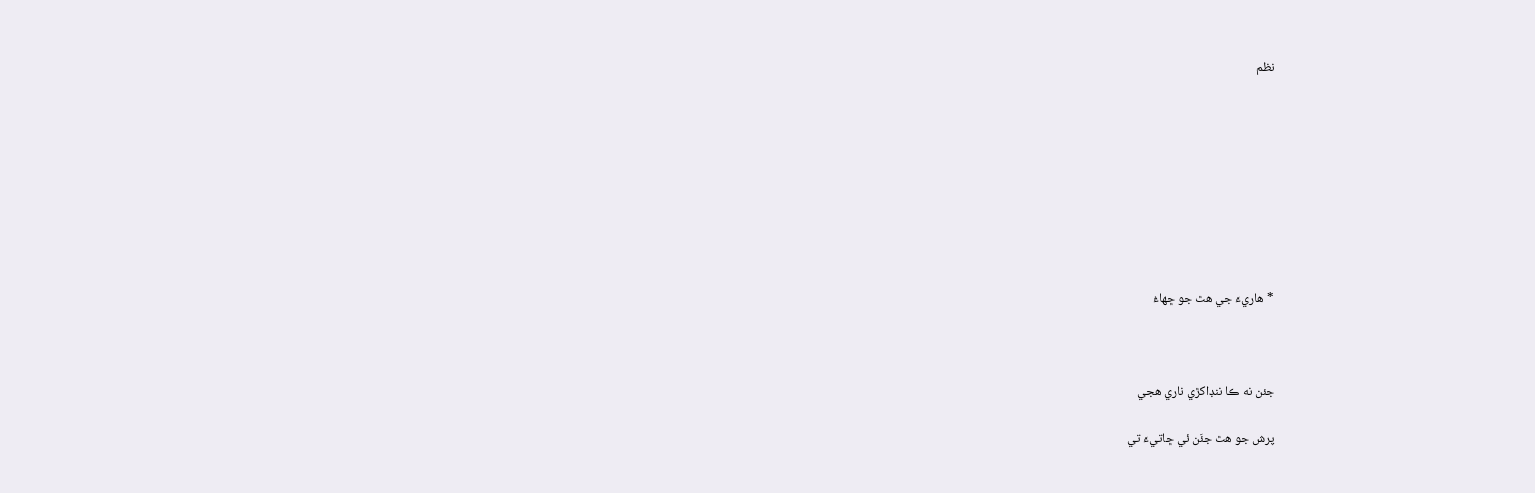نظم









* هاريءَ جي هٿ جو ڇهاءُ



جئن نه ڪا ننڊاکڙي ناري هجي

پرش جو هٿ جئَن ئي ڇاتيءَ تي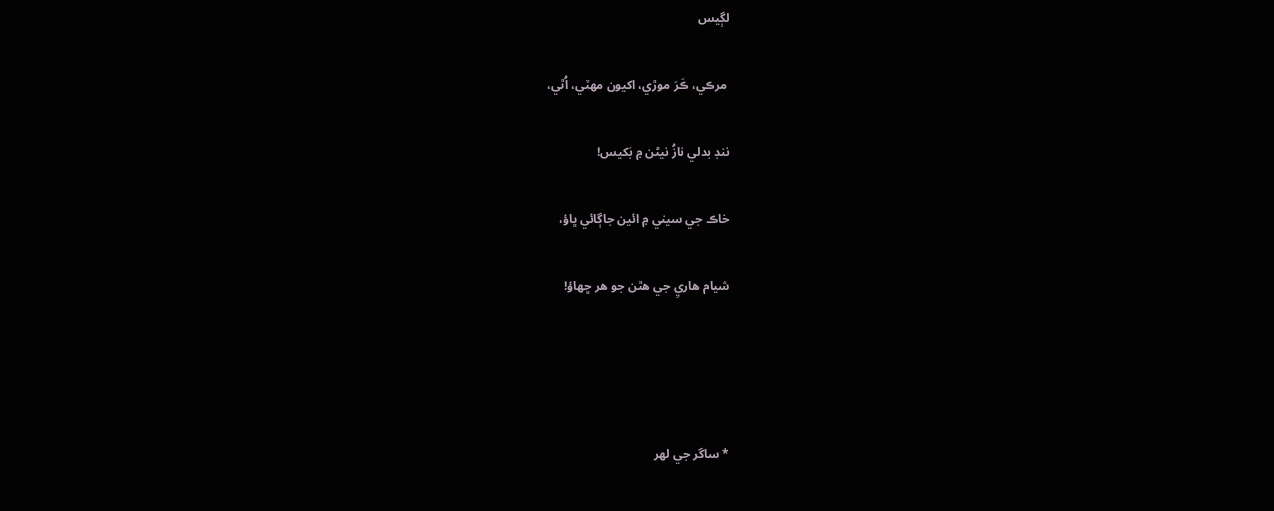لڳيس

 مرڪي، ڪَرَ موڙي، اکيون مهٽي، اُٿي،

ننڊ بدلي نازُ نيڻن ۾ بَکيس!

خاڪ جي سيني ۾ ائين جاڳائي ڀاؤ،

شيام هاريِ جي هٿن جو هر ڇهاؤ!




* ساگر جي لهر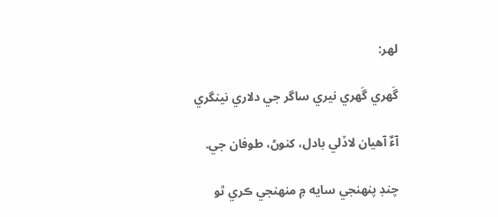لهر:

گَهري گَهري نيري ساگر جي دلاري نينگري

آءٌ آهيان لاڏلي بادل، کنوڻ، طوفان جي.

چنڊ پنهنجي سايه ۾ منهنجي ڪري ٿو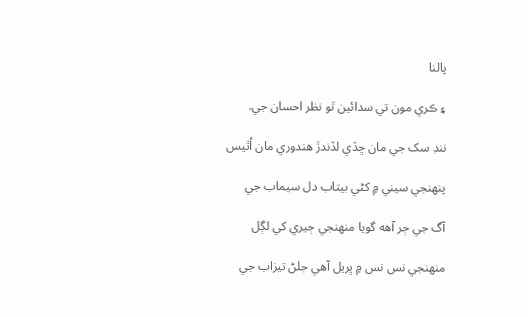پالنا

۽ ڪري مون تي سدائين ٿو نظر احسان جي.

ننڊ سک جي مان ڇڏي لڏندڙ هندوري مان اُٿيس

پنهنجي سيني ۾ کڻي بيتاب دل سيماب جي

آگ جي ڄر آهه گويا منهنجي ڄيري کي لڳل

منهنجي نس نس ۾ ڀريل آهي جلڻ تيزاب جي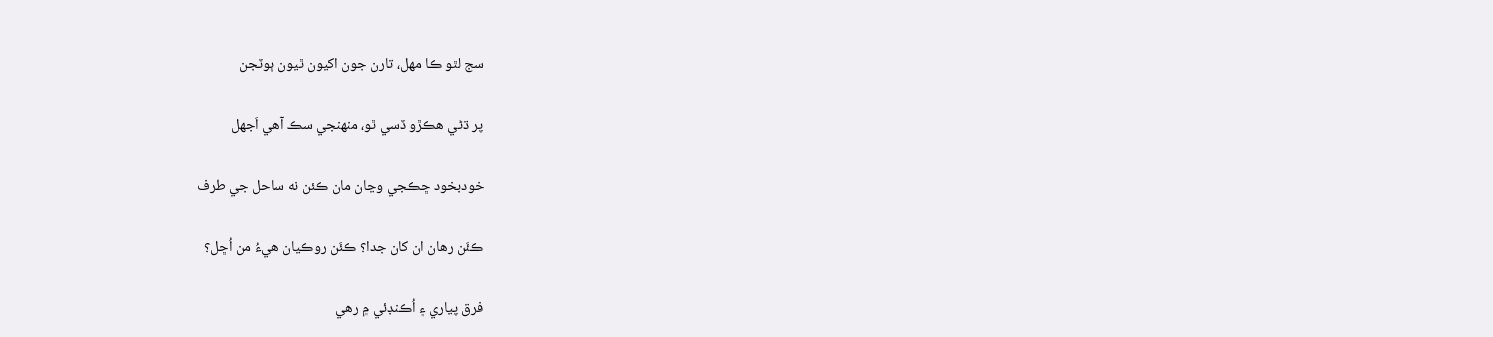سج لٿو ڪا مهل، تارن جون اکيون ٿيون ٻوٽجن

پر ڌڻي هڪڙو ڏسي ٿو، منهنجي سڪ آهي اَجهل

خودبخود ڇڪجي وڃان مان ڪئن نه ساحل جي طرف

ڪئَن رهان ان کان جدا؟ ڪئَن روڪيان هيءُ من اُڇل؟

فرق پياري ۽ اُڪنڊئي ۾ رهي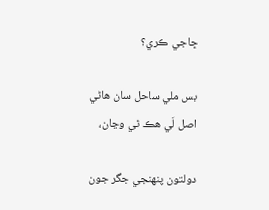ڇاجي ڪري؟

بس ملي ساحل سان هاڻي اصل لَي هڪ ٿي وڃان،

دولتون پنهنجي جگر جون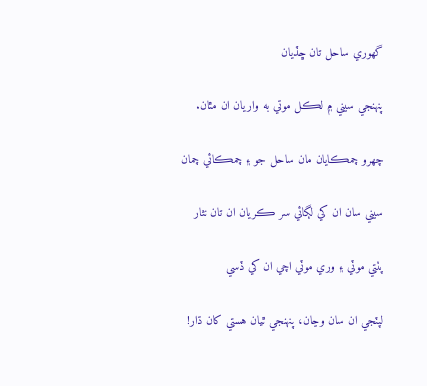گهوري ساحل تان ڇڏيان

پنهنجي سيني ۾ لڪل موتي به واريان ان مٿان.

چهرو چمڪايان مان ساحل جو ۽ چمڪائي چمان

سيني سان ان کي لڳائي سر ڪريان ان تان نثار

پٺتي موٽي ۽ وري موٽي اچي ان کي ڏسي

لپٽجي ان سان وڃان، پنهنجي ٿيان هستي کان ڌار!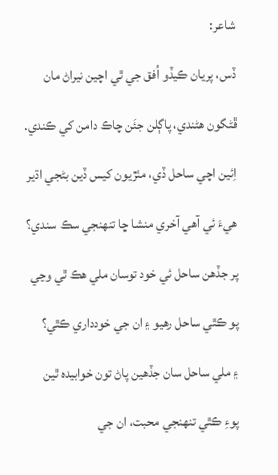شاعر:

ڏس، پريان ڪيڏو اُفق جي ٿي اچين نيراڻ مان

ڦڻگون هڻندي، پاڳلن جئَن چاڪ دامن کي ڪندي.

اِئين اچي ساحل ڏي، مٺڙيون کيس ڏين بڻجي اڌير

هيءَ ئي آهي آخري منشا ڇا تنهنجي سڪ سندي؟

پر جڏهن ساحل ئي خود توسان ملي هڪ ٿي وڃي

پو ڪٿي ساحل رهيو ۽ ان جي خودداري ڪٿي؟

۽ ملي ساحل سان جڏهين پاڻ تون خوابيده ٿين

پوءِ ڪٿي تنهنجي محبت، ان جي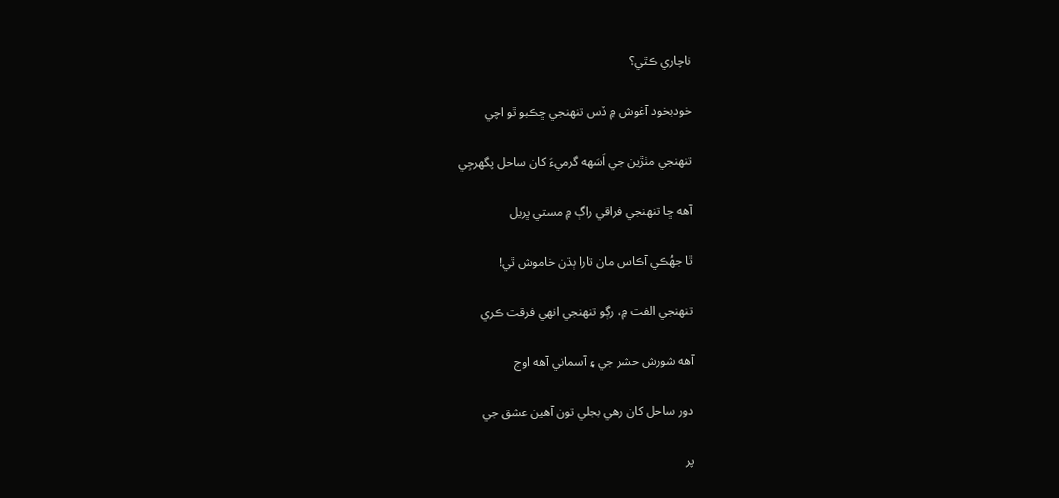ناچاري ڪٿي؟

خودبخود آغوش ۾ ڏس تنهنجي ڇڪبو ٿو اچي

تنهنجي مٺڙين جي اَسَهه گرميءَ کان ساحل پگهرجِي

آهه ڇا تنهنجي فراقي راڳ ۾ مستي ڀريل

ٿا جهُڪي آڪاس مان تارا ٻڌن خاموش ٿي!

تنهنجي الفت ۾، رڳو تنهنجي انهي فرقت ڪري

آهه شورش حشر جي ۽ آسماني آهه اوج

دور ساحل کان رهي بجلي تون آهين عشق جي

پر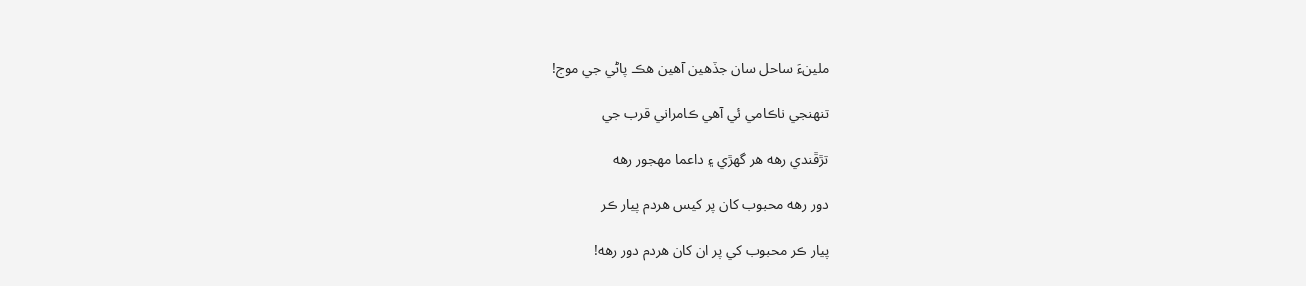ملينءَ ساحل سان جڏهين آهين هڪ پاڻي جي موج!

تنهنجي ناڪامي ئي آهي ڪامراني قرب جي

تڙڦندي رهه هر گهڙي ۽ داعما مهجور رهه

دور رهه محبوب کان پر کيس هردم پيار ڪر

پيار ڪر محبوب کي پر ان کان هردم دور رهه!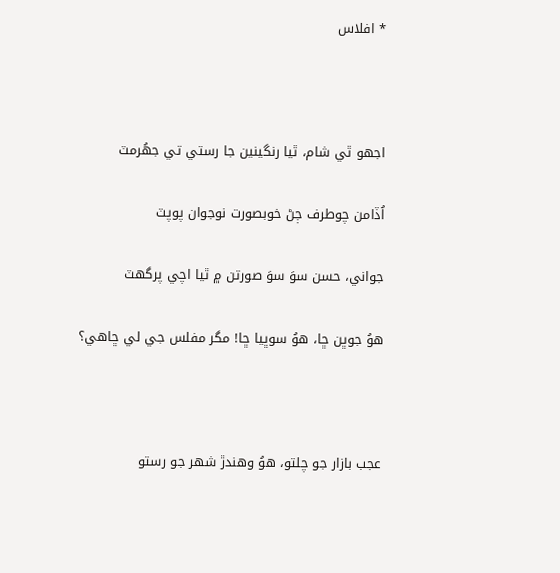* افلاس



اجهو ٿي شام، ٿيا رنگينين جا رستي تي جهُرمٽ

اُڏامن چوطرف ڄڻ خوبصورت نوجوان پوپٽ

جواني، حسن سوَ سوَ صورتن ۾ ٿيا اچي پرگهٽ

هوُ جوڀن ڇا، هوُ سوڀيا ڇا! مگر مفلس جي لي ڇاهي؟



عجب بازار جو چلتو، هوُ وهندڙ شهر جو رستو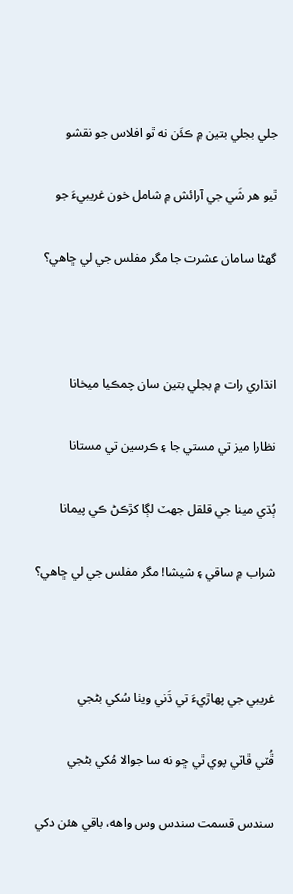جلي بجلي بتين ۾ ڪئَن نه ٿو افلاس جو نقشو

ٿيو هر شَي جي آرائش ۾ شامل خون غريبيءَ جو

گهڻا سامان عشرت جا مگر مفلس جي لي ڇاهي؟



انڌاري رات ۾ بجلي بتين سان چمڪيا ميخانا

نظارا ميز تي مستي جا ۽ ڪرسين تي مستانا

ٻُڌي مينا جي قلقل جهٽ لڳا کڙڪڻ ڪي پيمانا

شراب ۾ ساقي ۽ شيشا! مگر مفلس جي لي ڇاهي؟



غريبي جي پهاڙيءَ تي ڌَني ويٺا سُکي بڻجي

ڦُٽي ڦاٽي پوي ٿي ڇو نه سا جوالا مُکي بڻجي

سندس قسمت سندس وس واهه، باقي هئن دکي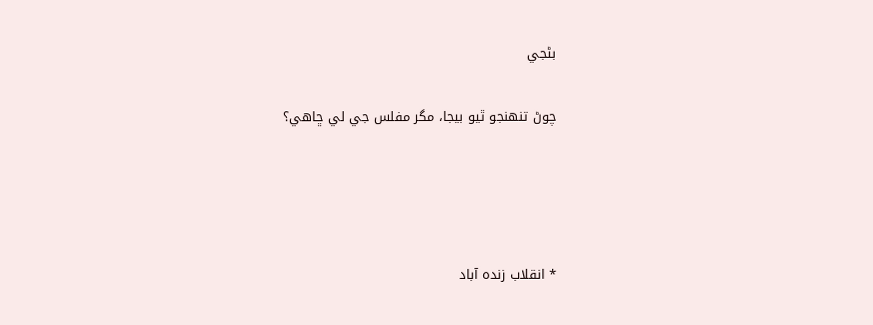بڻجي

چوڻ تنهنجو ٿيو بيجا، مگر مفلس جي لي ڇاهي؟




* انقلاب زنده آباد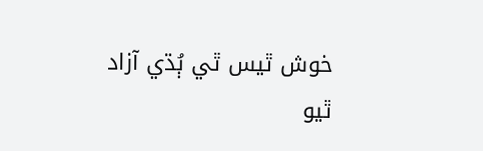خوش ٿيس ٿي ٻُڌي آزاد ٿيو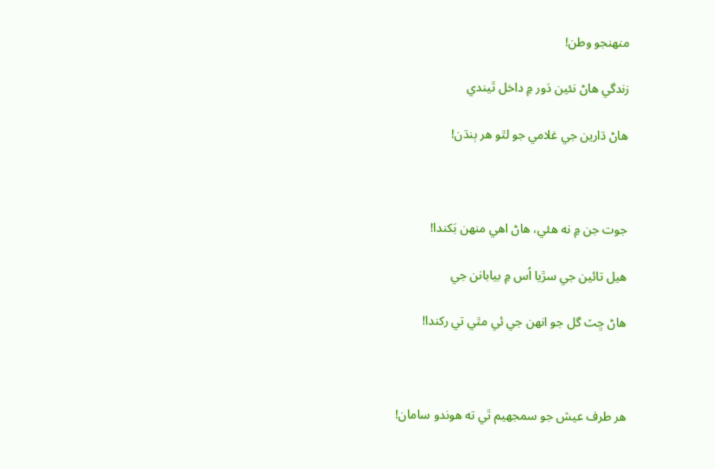منهنجو وطن!

زندگي هاڻ نئين دَور ۾ داخل ٿيندي

هاڻ ڌارين جي غلامي جو لٿو هر ٻنڌن!



جوت جن ۾ نه هئي، هاڻ اهي منهن بَکندا!

هيل تائين جي سڙيا اُس ۾ بيابانن جي

هاڻ ڇٽ گل جو انهن جي ئي مٿي تي رکندا!



هر طرف عيش جو سمجهيم ٿي ته هوندو سامان!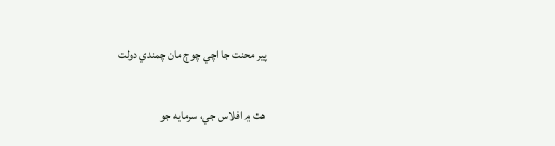پير محنت جا اچي چوڄ مان چمندي دولت

هٿ ۾ افلاس جي، سرمايه جو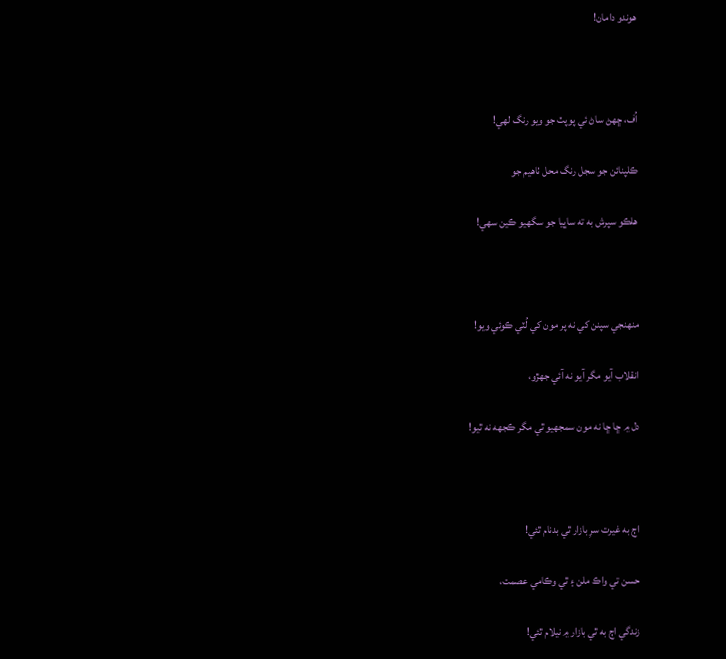هوندو دامان!



اُف، ڇهڻ ساڻ ئي پوپٽ جو ويو رنگ لهي!

ڪلپنائن جو سجل رنگ محل ٺاهيم جو

هلڪو سپرش به ته ساڀيا جو سگهيو ڪين سهي!



منهنجي سپنن کي نه پر مون کي لُٽي ڪوئي ويو!

انقلاب آيو مگر آيو نه آئي جهڙو،

دل ۾ ڇا ڇا نه مون سمجهيو ٿي مگر ڪجهه نه ٿيو!



اڄ به غيرت سرِ بازار ٿي بدنام ٿئي!

حسن تي واڪ ملن ۽ ٿي وڪامي عصمت،

زندگي اڄ به ٿي بازار ۾ نيلام ٿئي!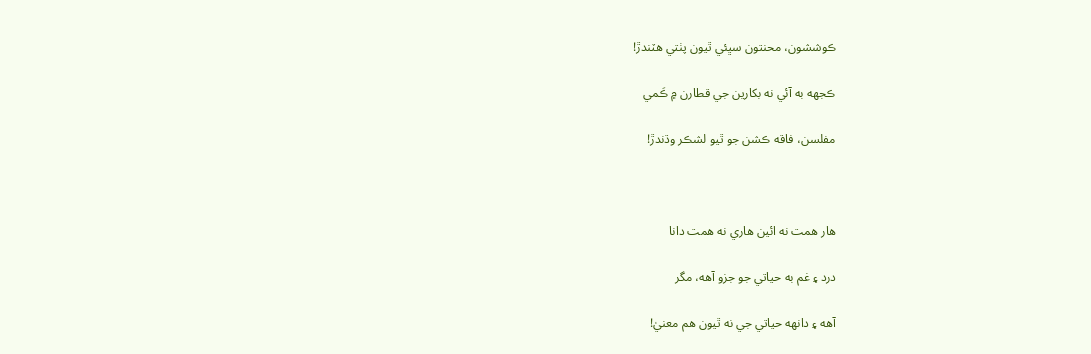ڪوششون، محنتون سڀئي ٿيون پٺتي هٽندڙ!

ڪجهه به آئي نه بکارين جي قطارن ۾ ڪَمي

مفلسن، فاقه ڪشن جو ٿيو لشڪر وڌندڙ!



هار همت نه ائين هاري نه همت دانا

درد ۽ غم به حياتي جو جزو آهه، مگر

آهه ۽ دانهه حياتي جي نه ٿيون هم معنيٰ!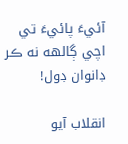آئيءَ پائيءَ تي اچي ڳالهه نه ڪر ڊانوان ڊول!

انقلاب آيو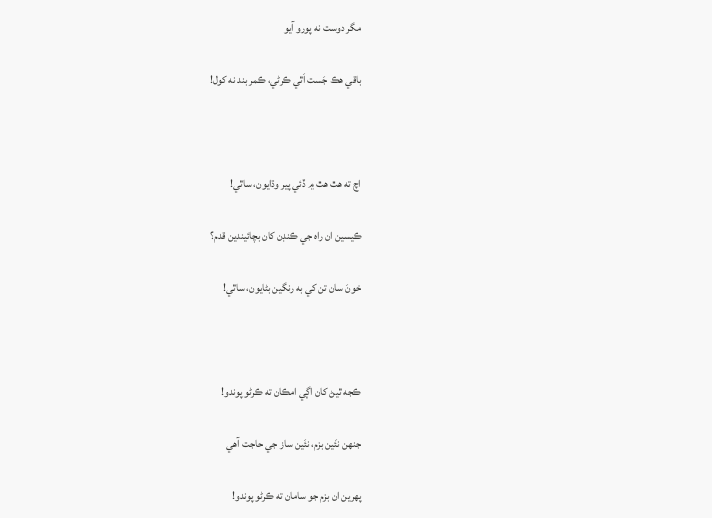مگر دوست نه پورو آيو

باقي هڪ جَست اَٿي ڪرڻي، ڪمر بند نه کول!



اچ ته هٿ هٿ ۾ ڏئي پير وڌايون، ساٿي!

ڪيسين ان راه جي ڪنڊن کان بچائيندين قدم؟

خونَ سان تن کي به رنگين بڻايون، ساٿي!



ڪجه ٿيڻ کان اڳي امڪان ته ڪرڻو پوندو!

جنهن نئَين بزم، نئَين ساز جي حاجت آهي

پهرين ان بزم جو سامان ته ڪرڻو پوندو!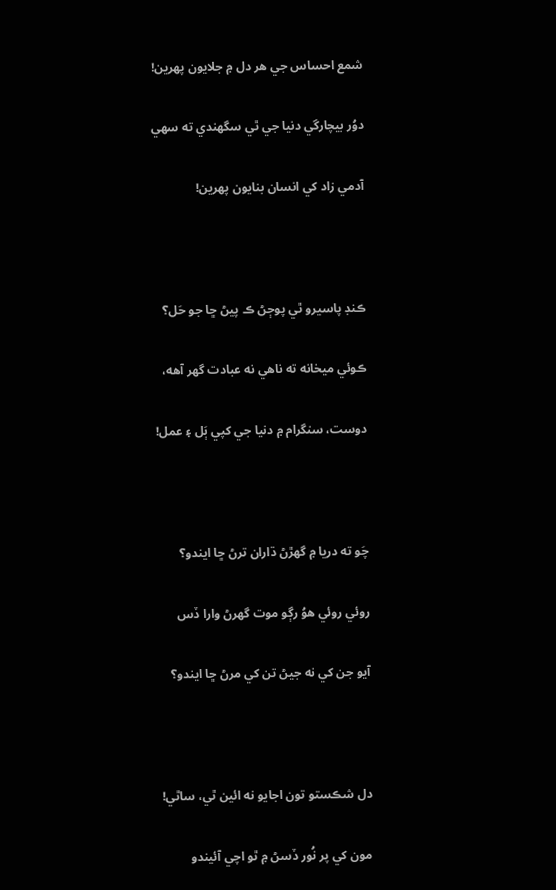شمع احساس جي هر دل ۾ جلايون پهرين!

دوُر بيچارگي دنيا جي ٿي سگهندي ته سهي

آدمي زاد کي انسان بنايون پهرين!



ڪنڊ پاسيرو ٿي پوڄڻ ڪ پيڻ ڇا جو حَل؟

ڪوئي ميخانه ته ناهي نه عبادت گهر آهه،

دوست، سنگرام ۾ دنيا جي کپي ٻَل ۽ عمل!



چَو ته دريا ۾ گهڙڻ ڌاران ترڻ ڇا ايندو؟

روئي روئي هوُ رڳو موت گهرڻ وارا ڏس

آيو جن کي نه جيڻ تن کي مرڻ ڇا ايندو؟



دل شڪستو تون اجايو نه ائين ٿي، ساٿي!

مون کي پر نُور ڏسڻ ۾ ٿو اچي آئيندو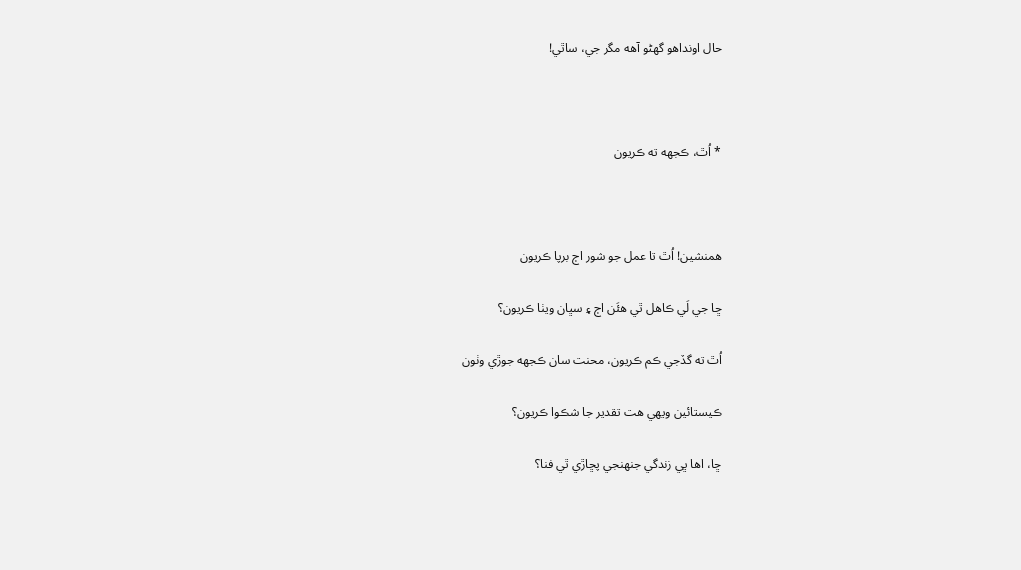حال اونداهو گهڻو آهه مگر جي، ساٿي!



* اُٿ، ڪجهه ته ڪريون



همنشين! اُٿ تا عمل جو شور اڄ برپا ڪريون

ڇا جي لَي ڪاهل ٿي هئَن اڄ ۽ سڀان ويٺا ڪريون؟

اُٿ ته گڏجي ڪم ڪريون، محنت سان ڪجهه جوڙي وٺون

ڪيستائين ويهي هت تقدير جا شڪوا ڪريون؟

ڇا، اها ڀي زندگي جنهنجي پڇاڙي ٿي فنا؟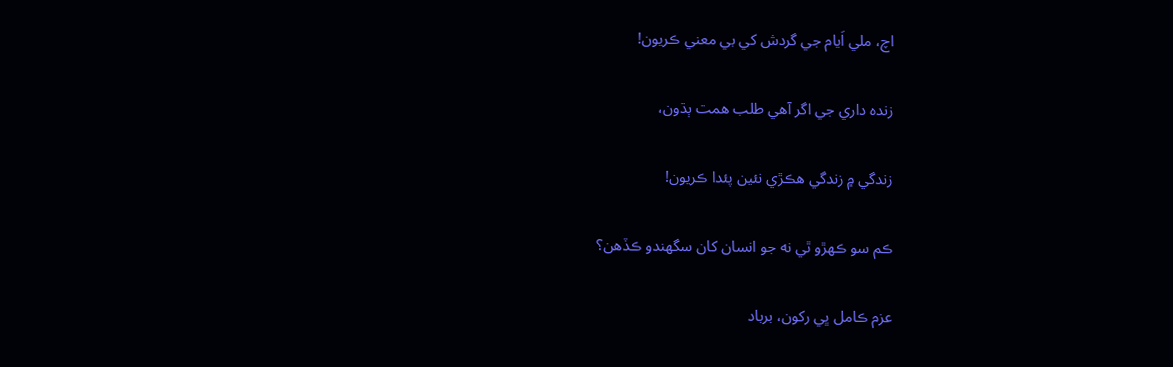اچ، ملي اَيام جي گردش کي بي معني ڪريون!

زنده داري جي اگر آهي طلب همت ٻڌون،

زندگي ۾ زندگي هڪڙي نئين پئدا ڪريون!

ڪم سو ڪهڙو ٿي نه جو انسان کان سگهندو ڪڏهن؟

عزم ڪامل ڀي رکون، برباد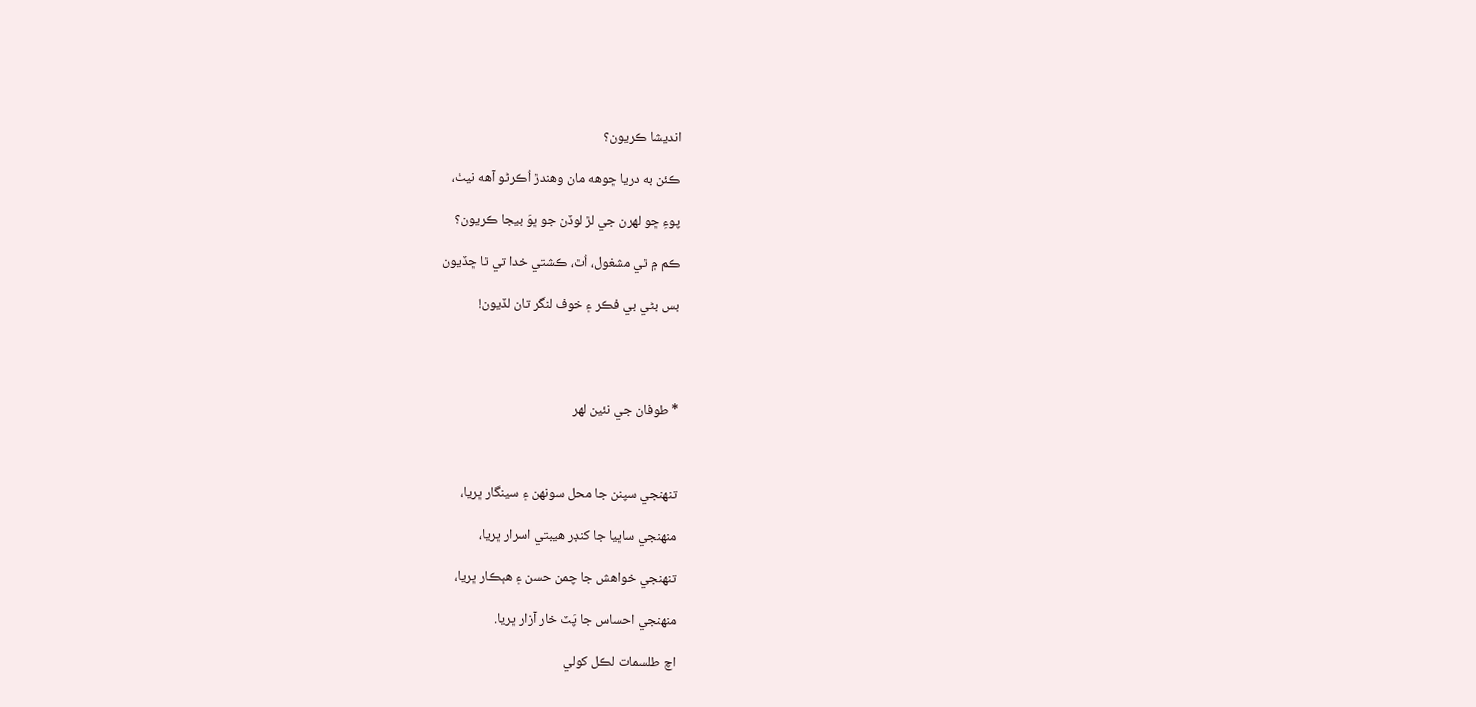انديشا ڪريون؟

ڪئن به دريا ڇوهه مان وهندڙ اُڪرڻو آهه نيٺ،

پوءِ ڇو لهرن جي لڙ لوڏن جو ڀوَ بيجا ڪريون؟

ڪم ۾ ٿي مشغول، اُٿ، ڪشتي خدا تي ٿا ڇڏيون

بس بڻي بي فڪر ۽ خوف لنگر تان لڏيون!




* طوفان جي نئين لهر



تنهنجي سپنن جا محل سونهن ۽ سينگار ڀريا،

منهنجي ساڀيا جا کنڊر هيبتي اسرار ڀريا،

تنهنجي خواهش جا چمن حسن ۽ هٻڪار ڀريا،

منهنجي احساس جا پَٽ خار آزار ڀريا.

اچ طلسمات لڪل کولي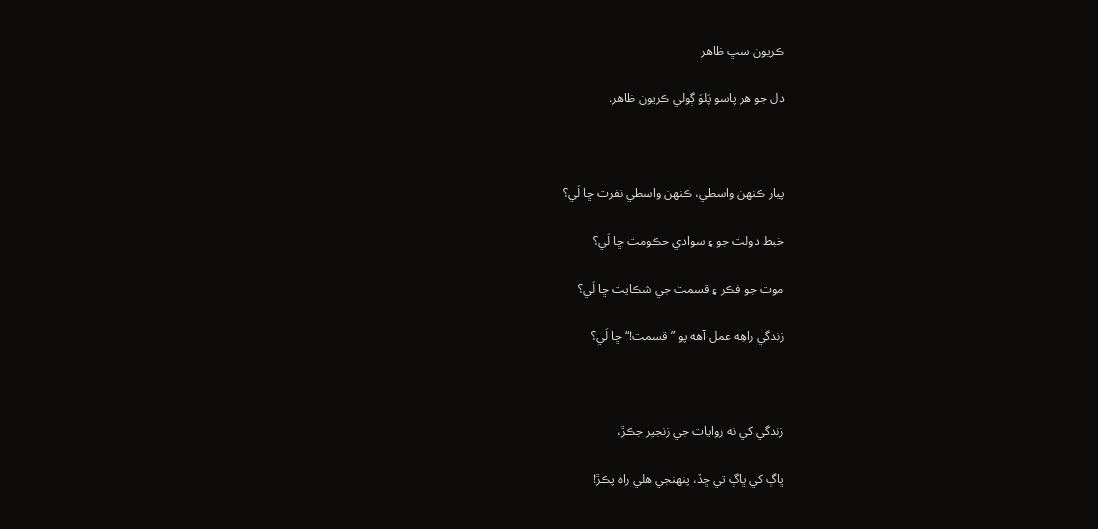ڪريون سڀ ظاهر

دل جو هر پاسو پَلوَ ڳولي ڪريون ظاهر.



پيار ڪنهن واسطي، ڪنهن واسطي نفرت ڇا لَي؟

خبط دولت جو ۽ سوادي حڪومت ڇا لَي؟

موت جو فڪر ۽ قسمت جي شڪايت ڇا لَي؟

زندگي راهِه عمل آهه پو ”قسمت!“ ڇا لَي؟



زندگي کي نه روايات جي زنجير جڪڙ،

ڀاڳ کي ڀاڳ تي ڇڏ، پنهنجي هلي راه پڪڙ!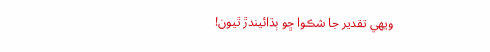ويهي تقدير جا شڪوا ڇو ٻڌائيندڙ ٿيون!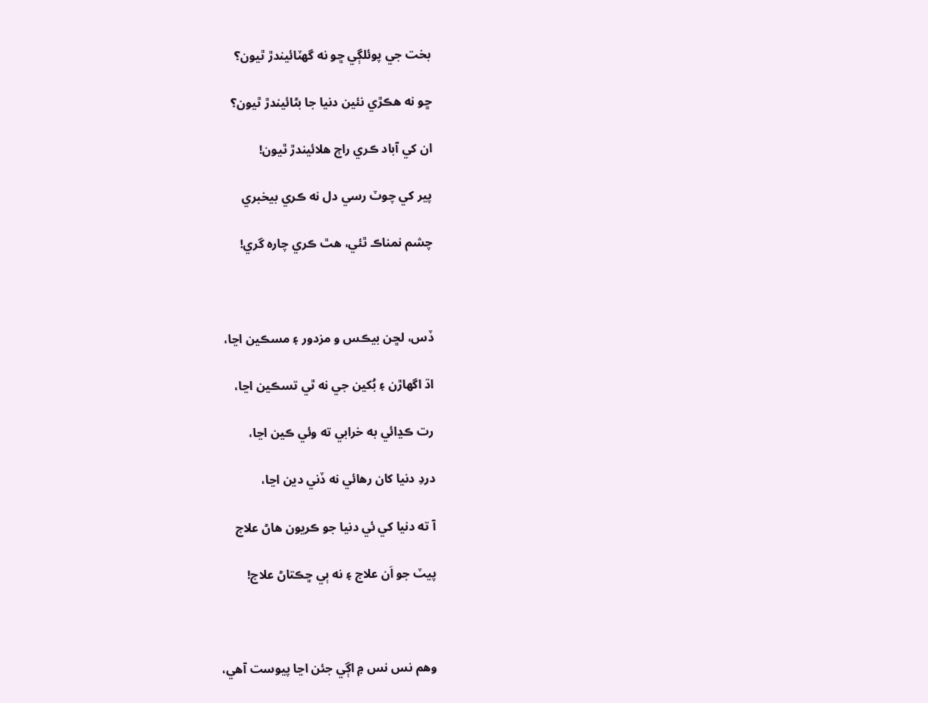بخت جي پوئلڳي ڇو نه گهٽائيندڙ ٿيون؟

ڇو نه هڪڙي نئين دنيا جا بڻائيندڙ ٿيون؟

ان کي آباد ڪري راڄ هلائيندڙ ٿيون!

پير کي چوٽ رسي دل نه ڪري بيخبري

چشم نمناڪ ٿئي، هٿ ڪري چاره گري!



ڏس، لڇن بيڪس و مزدور ۽ مسڪين اڃا،

اڌ اگهاڙن ۽ بُکين جي نه ٿي تسڪين اڃا،

رت ڪڍائي به خرابي ته وئي ڪين اڃا،

دردِ دنيا کان رهائي نه ڏني دين اڃا،

آ ته دنيا کي ئي دنيا جو ڪريون هاڻ علاج

پيٽ جو اَن علاج ۽ نه ٻي ڇڪتاڻ علاج!



وهم نس نس ۾ اڳي جئن اڃا پيوست آهي،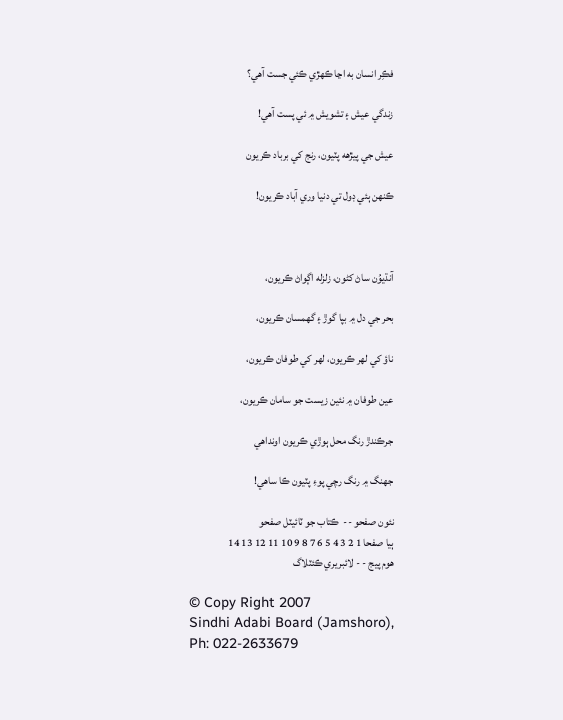فڪِر انسان به اڃا ڪهڙي ڪئي جست آهي؟

زندگي عيش ۽ تشويش ۾ ئي پست آهي!

عيش جي پيڙهه پٽيون، رنج کي برباد ڪريون

ڪنهن ٻئي ڊول تي دنيا وري آباد ڪريون!



آنڌيوُن ساڻ کڻون، زلزله اڳواڻ ڪريون،

بحر جي دل ۾ بپا گوڙ ۽ گهمسان ڪريون،

ناؤ کي لهر ڪريون، لهر کي طوفان ڪريون،

عين طوفان ۾ نئين زيست جو سامان ڪريون،

جرڪندڙ رنگ محل ٻوڙي ڪريون اونداهي

جهنگ ۾ رنگ رچي پوءِ پٽيون ڪا ساهي!

نئون صفحو --  ڪتاب جو ٽائيٽل صفحو
ٻيا صفحا 1 2 3 4 5 6 7 8 9 10 11 12 13 14
هوم پيج - - لائبريري ڪئٽلاگ

© Copy Right 2007
Sindhi Adabi Board (Jamshoro),
Ph: 022-2633679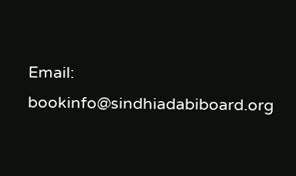Email: bookinfo@sindhiadabiboard.org